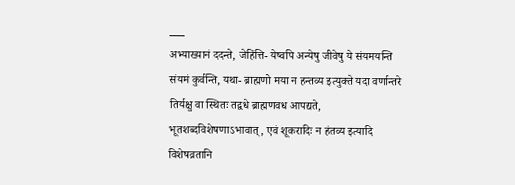___
अभ्याख्यानं ददन्ते, जेहिंत्ति- येष्वपि अन्येषु जीवेषु ये संयमयन्ति संयमं कुर्वन्ति, यथा- ब्राह्मणो मया न हन्तव्य इत्युक्ते यदा वर्णान्तरे तिर्यक्षु वा स्थितः तद्वधे ब्राह्मणवध आपद्यते, भूतशब्दविशेषणाऽभावात्, एवं शूकरादिः न हंतव्य इत्यादि विशेषव्रतानि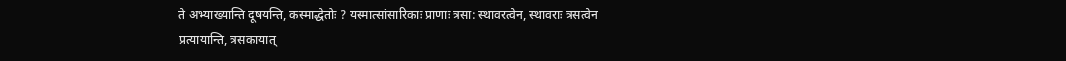ते अभ्याख्यान्ति दूषयन्ति, कस्माद्धेतोः ? यस्मात्सांसारिकाः प्राणाः त्रसा: स्थावरत्वेन, स्थावराः त्रसत्वेन प्रत्यायान्ति, त्रसकायात्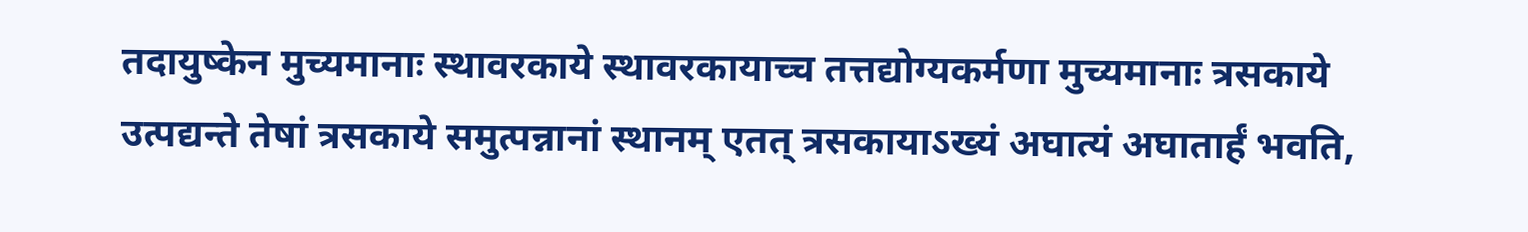तदायुष्केन मुच्यमानाः स्थावरकाये स्थावरकायाच्च तत्तद्योग्यकर्मणा मुच्यमानाः त्रसकाये उत्पद्यन्ते तेषां त्रसकाये समुत्पन्नानां स्थानम् एतत् त्रसकायाऽख्यं अघात्यं अघातार्हं भवति,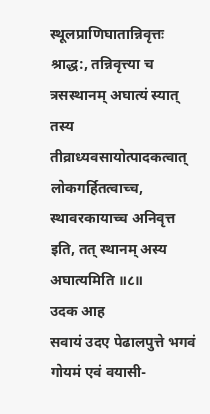स्थूलप्राणिघातान्निवृत्तः श्राद्ध:, तन्निवृत्त्या च त्रसस्थानम् अघात्यं स्यात् तस्य तीव्राध्यवसायोत्पादकत्वात् लोकगर्हितत्वाच्च, स्थावरकायाच्च अनिवृत्त इति, तत् स्थानम् अस्य अघात्यमिति ॥८॥
उदक आह
सवायं उदए पेढालपुत्ते भगवं गोयमं एवं वयासी-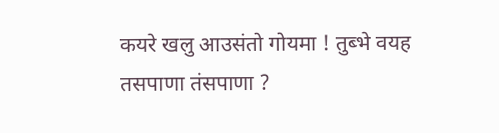कयरे खलु आउसंतो गोयमा ! तुब्भे वयह तसपाणा तंसपाणा ?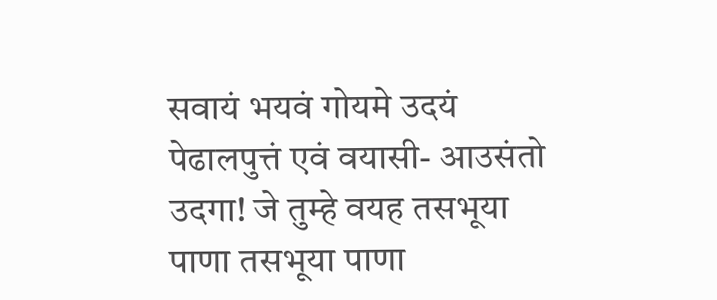सवायं भयवं गोयमे उदयं पेढालपुत्तं एवं वयासी- आउसंतो उदगा! जे तुम्हे वयह तसभूया पाणा तसभूया पाणा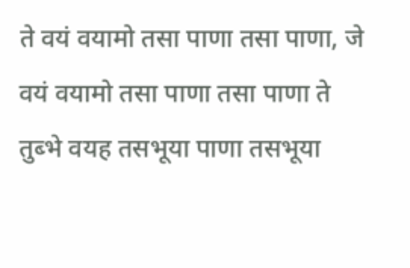ते वयं वयामो तसा पाणा तसा पाणा, जे वयं वयामो तसा पाणा तसा पाणा ते तुब्भे वयह तसभूया पाणा तसभूया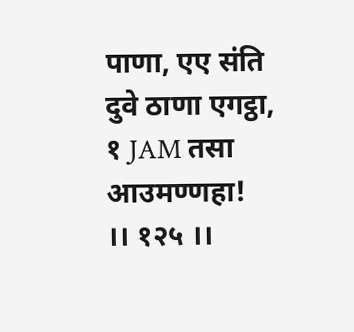पाणा, एए संति दुवे ठाणा एगट्ठा,
१ JAM तसा आउमण्णहा!
।। १२५ ।।